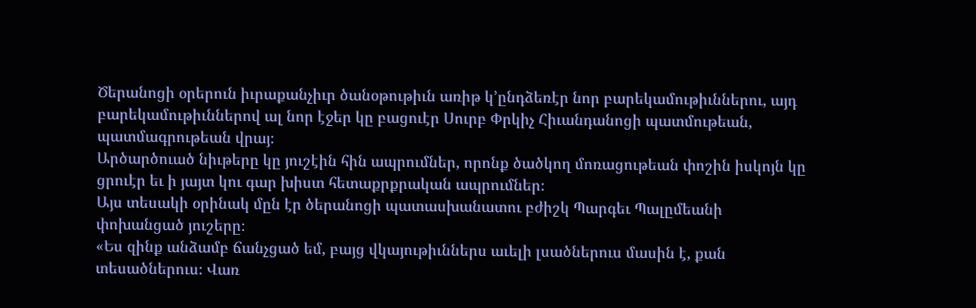Ծերանոցի օրերուն իւրաքանչիւր ծանօթութիւն առիթ կ՚ընդձեռէր նոր բարեկամութիւններու, այդ բարեկամութիւններով ալ նոր էջեր կը բացուէր Սուրբ Փրկիչ Հիւանդանոցի պատմութեան, պատմագրութեան վրայ։
Արծարծուած նիւթերը կը յուշէին հին ապրումներ, որոնք ծածկող մոռացութեան փոշին իսկոյն կը ցրուէր եւ ի յայտ կու գար խիստ հետաքրքրական ապրումներ։
Այս տեսակի օրինակ մըն էր ծերանոցի պատասխանատու բժիշկ Պարգեւ Պալըմեանի փոխանցած յուշերը։
«Ես զինք անձամբ ճանչցած եմ, բայց վկայութիւններս աւելի լսածներուս մասին է, քան տեսածներուս։ Վառ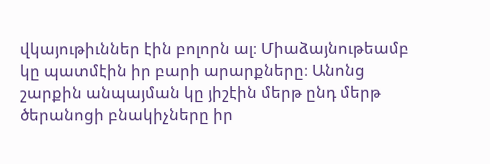վկայութիւններ էին բոլորն ալ։ Միաձայնութեամբ կը պատմէին իր բարի արարքները։ Անոնց շարքին անպայման կը յիշէին մերթ ընդ մերթ ծերանոցի բնակիչները իր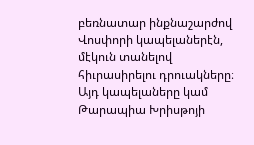բեռնատար ինքնաշարժով Վոսփորի կապելաներէն, մէկուն տանելով հիւրասիրելու դրուակները։ Այդ կապելաները կամ Թարապիա Խրիսթոյի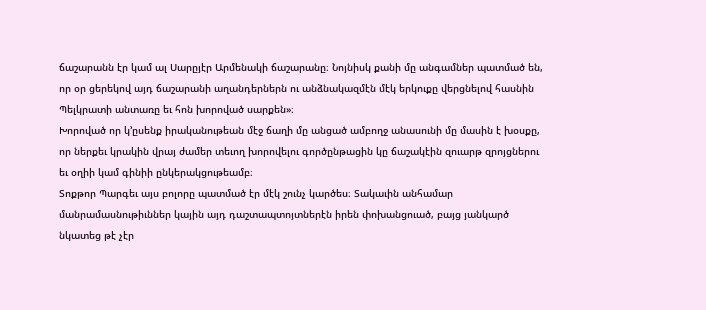ճաշարանն էր կամ ալ Սարըյէր Արմենակի ճաշարանը։ Նոյնիսկ քանի մը անգամներ պատմած են, որ օր ցերեկով այդ ճաշարանի աղանդերներն ու անձնակազմէն մէկ երկուքը վերցնելով հասնին Պելկրատի անտառը եւ հոն խորոված սարքեն»։
Խորոված որ կ՚ըսենք իրականութեան մէջ ճաղի մը անցած ամբողջ անասունի մը մասին է խօսքը, որ ներքեւ կրակին վրայ ժամեր տեւող խորովելու գործընթացին կը ճաշակէին զուարթ զրոյցներու եւ օղիի կամ գինիի ընկերակցութեամբ։
Տոքթոր Պարգեւ այս բոլորը պատմած էր մէկ շունչ կարծես։ Տակաւին անհամար մանրամասնութիւններ կային այդ դաշտապտոյտներէն իրեն փոխանցուած, բայց յանկարծ նկատեց թէ չէր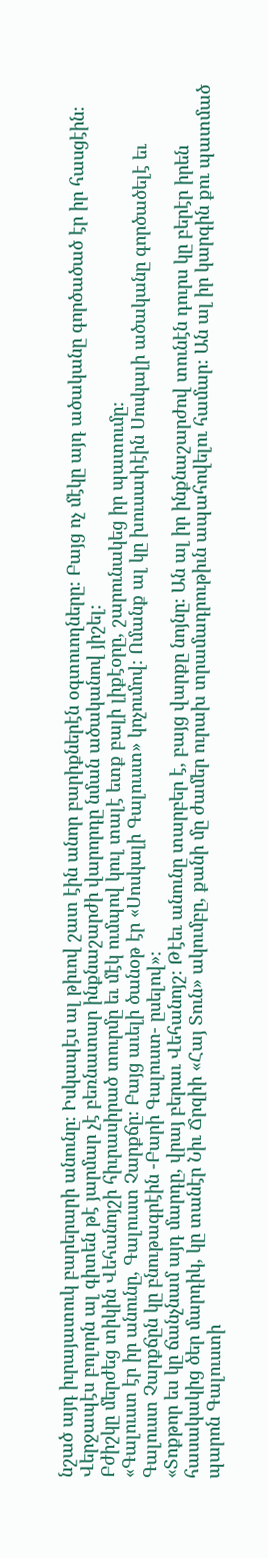նշած այդ իւրայատուկ բարերարի անունը։ Իսկապէս ալ թիւով շատ էին անոր բարիքներէն օգտուողները։ Բայց ոչ մէկը այդ ածականը գործածած էր իր հասցէին։ Վերջապէս բոլորն ալ գիտեն թէ յարմար չէ բեռնատար ինքնաշարժի վարորդը նման ածականով յիշել։
Բժիշկը մերժեց տիկին Վեհանոյշի հիւրասիրած տուրմը եւ մէկ ումպով կուլ տալէ ետք բալի լիքէօրը, շարունակեց իր պատումը։
«Գալուստ էր իր անունը, Գալուստ Չարքճը։ Բայց աւելի ծանօթ էր «Սոսկալի Գալուստ» կոչումով։ Ոմանք ալ կը խուսափէին Սոսկալի ածականը գործածելէ եւ Գալուստ Չարքճըն կը բնութագրէին -Բարի Գալուստ- ըսելով»։
«Տոքթոր ես կը ճանչնամ այդ մարդը, վրայ բերաւ Վեհանոյշ։ Թէեւ անունը տարբեր է, բայց վարքը նոյնը։ Ան ալ իր ինքնաշարժով տունէն դուրս կը բերէր իրեն հասակակից ծեր մարդիկ, կը տանէր Նիւ Ճրզիի «Հայ Տուն» ակումբը, քանի մը ժամեր ուրախ տրամադրութիւն ապահովելու համար։ Ան ալ իր կարգին քու պատմած պարոն Գալուստի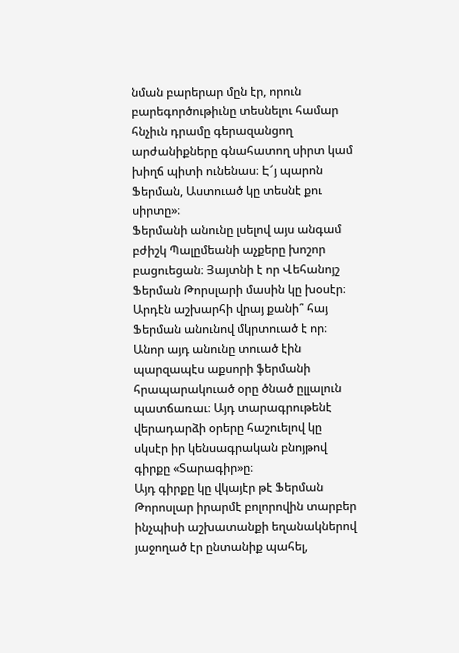նման բարերար մըն էր, որուն բարեգործութիւնը տեսնելու համար հնչիւն դրամը գերազանցող արժանիքները գնահատող սիրտ կամ խիղճ պիտի ունենաս։ Է՜յ պարոն Ֆերման, Աստուած կը տեսնէ քու սիրտը»։
Ֆերմանի անունը լսելով այս անգամ բժիշկ Պալըմեանի աչքերը խոշոր բացուեցան։ Յայտնի է որ Վեհանոյշ Ֆերման Թորսլարի մասին կը խօսէր։ Արդէն աշխարհի վրայ քանի՞ հայ Ֆերման անունով մկրտուած է որ։ Անոր այդ անունը տուած էին պարզապէս աքսորի ֆերմանի հրապարակուած օրը ծնած ըլլալուն պատճառաւ։ Այդ տարագրութենէ վերադարձի օրերը հաշուելով կը սկսէր իր կենսագրական բնոյթով գիրքը «Տարագիր»ը։
Այդ գիրքը կը վկայէր թէ Ֆերման Թորոսլար իրարմէ բոլորովին տարբեր ինչպիսի աշխատանքի եղանակներով յաջողած էր ընտանիք պահել,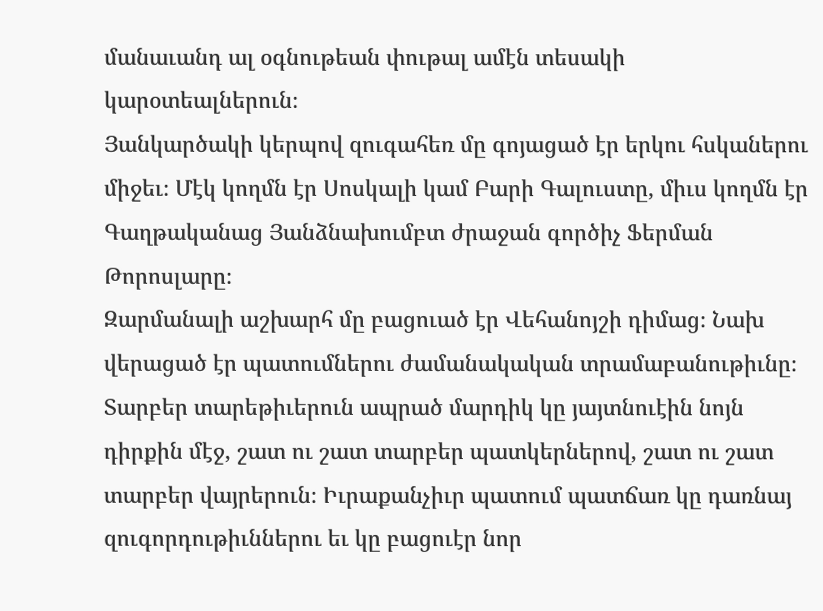մանաւանդ ալ օգնութեան փութալ ամէն տեսակի կարօտեալներուն։
Յանկարծակի կերպով զուգահեռ մը գոյացած էր երկու հսկաներու միջեւ։ Մէկ կողմն էր Սոսկալի կամ Բարի Գալուստը, միւս կողմն էր Գաղթականաց Յանձնախումբտ ժրաջան գործիչ Ֆերման Թորոսլարը։
Զարմանալի աշխարհ մը բացուած էր Վեհանոյշի դիմաց։ Նախ վերացած էր պատումներու ժամանակական տրամաբանութիւնը։ Տարբեր տարեթիւերուն ապրած մարդիկ կը յայտնուէին նոյն դիրքին մէջ, շատ ու շատ տարբեր պատկերներով, շատ ու շատ տարբեր վայրերուն։ Իւրաքանչիւր պատում պատճառ կը դառնայ զուգորդութիւններու եւ կը բացուէր նոր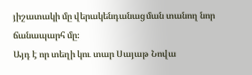յիշատակի մը վերակենդանացման տանող նոր ճանապարհ մը։
Այդ է որ տեղի կու տար Սայաթ Նովա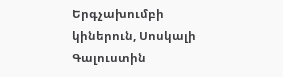Երգչախումբի կիներուն, Սոսկալի Գալուստին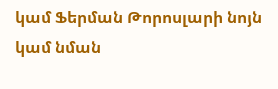կամ Ֆերման Թորոսլարի նոյն կամ նման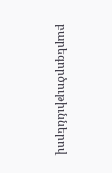բարեգործութիւններով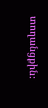տողանցքին։